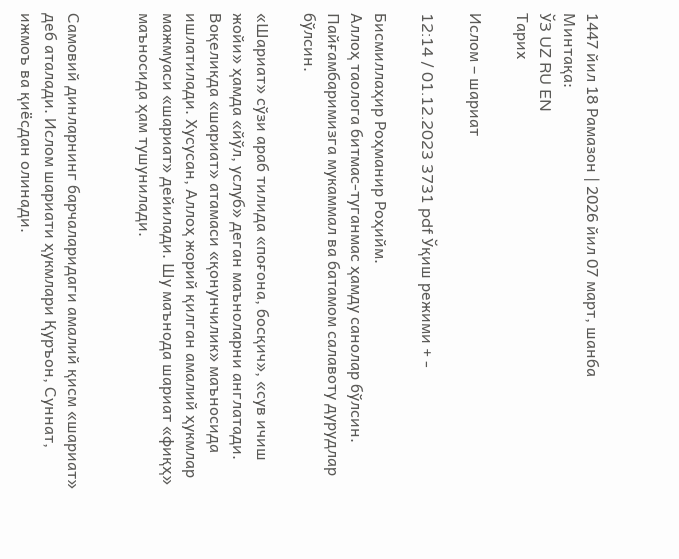1447 йил 18 Рамазон | 2026 йил 07 март, шанба
Минтақа:
ЎЗ UZ RU EN
Тарих

Ислом – шариат

12:14 / 01.12.2023 3731 pdf Ўқиш режими + -

Бисмиллаҳир Роҳманир Роҳийм.
Аллоҳ таолога битмас-туганмас ҳамду санолар бўлсин.
Пайғамбаримизга мукаммал ва батамом салавоту дурудлар бўлсин.

«Шариат» сўзи араб тилида «поғона, босқич», «сув ичиш жойи» ҳамда «йўл, услуб» деган маъноларни англатади. Воқеликда «шариат» атамаси «қонунчилик» маъносида ишлатилади. Хусусан, Аллоҳ жорий қилган амалий ҳукмлар мажмуаси «шариат» дейилади. Шу маънода шариат «фиқҳ» маъносида ҳам тушунилади.


Самовий динларнинг барчаларидаги амалий қисм «шариат» деб аталади. Ислом шариати ҳукмлари Қуръон, Суннат, ижмоъ ва қиёсдан олинади.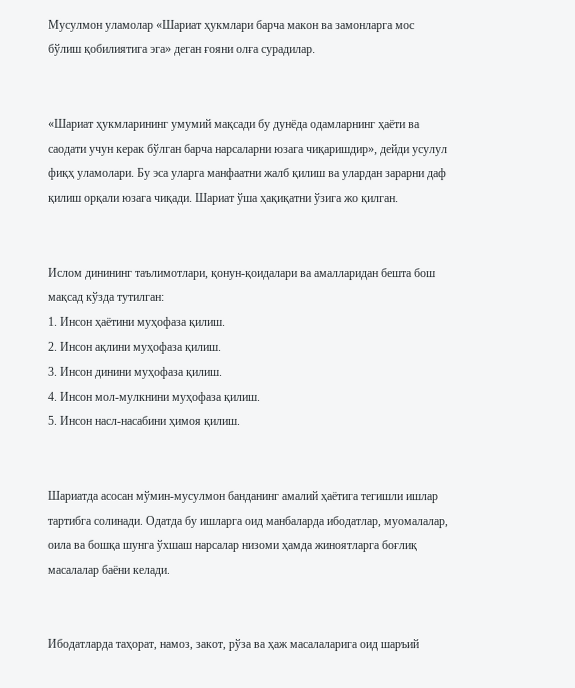Мусулмон уламолар «Шариат ҳукмлари барча макон ва замонларга мос бўлиш қобилиятига эга» деган ғояни олға сурадилар.


«Шариат ҳукмларининг умумий мақсади бу дунёда одамларнинг ҳаёти ва саодати учун керак бўлган барча нарсаларни юзага чиқаришдир», дейди усулул фиқҳ уламолари. Бу эса уларга манфаатни жалб қилиш ва улардан зарарни даф қилиш орқали юзага чиқади. Шариат ўша ҳақиқатни ўзига жо қилган.


Ислом динининг таълимотлари, қонун-қоидалари ва амалларидан бешта бош мақсад кўзда тутилган:
1. Инсон ҳаётини муҳофаза қилиш.
2. Инсон ақлини муҳофаза қилиш.
3. Инсон динини муҳофаза қилиш.
4. Инсон мол-мулкнини муҳофаза қилиш.
5. Инсон насл-насабини ҳимоя қилиш.


Шариатда асосан мўмин-мусулмон банданинг амалий ҳаётига тегишли ишлар тартибга солинади. Одатда бу ишларга оид манбаларда ибодатлар, муомалалар, оила ва бошқа шунга ўхшаш нарсалар низоми ҳамда жиноятларга боғлиқ масалалар баёни келади.


Ибодатларда таҳорат, намоз, закот, рўза ва ҳаж масалаларига оид шаръий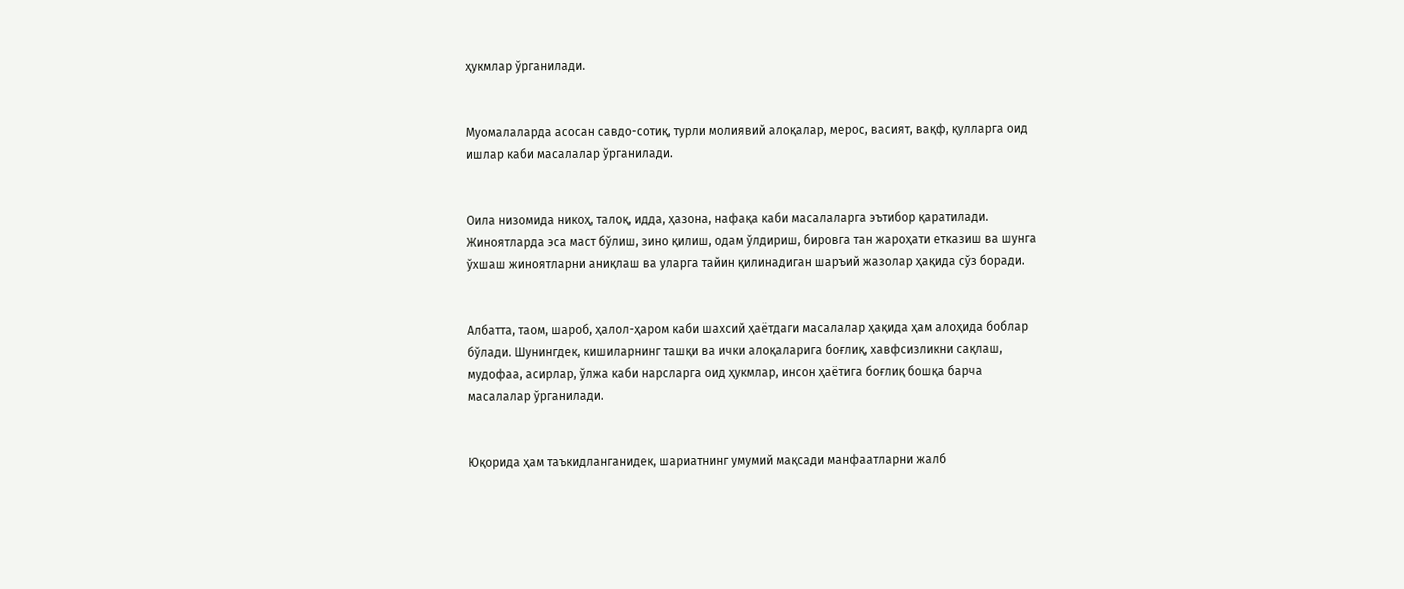ҳукмлар ўрганилади.


Муомалаларда асосан савдо-сотиқ, турли молиявий алоқалар, мерос, васият, вақф, қулларга оид ишлар каби масалалар ўрганилади.


Оила низомида никоҳ, талоқ, идда, ҳазона, нафақа каби масалаларга эътибор қаратилади.
Жиноятларда эса маст бўлиш, зино қилиш, одам ўлдириш, бировга тан жароҳати етказиш ва шунга ўхшаш жиноятларни аниқлаш ва уларга тайин қилинадиган шаръий жазолар ҳақида сўз боради.


Албатта, таом, шароб, ҳалол-ҳаром каби шахсий ҳаётдаги масалалар ҳақида ҳам алоҳида боблар бўлади. Шунингдек, кишиларнинг ташқи ва ички алоқаларига боғлиқ, хавфсизликни сақлаш, мудофаа, асирлар, ўлжа каби нарсларга оид ҳукмлар, инсон ҳаётига боғлиқ бошқа барча масалалар ўрганилади.


Юқорида ҳам таъкидланганидек, шариатнинг умумий мақсади манфаатларни жалб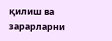қилиш ва зарарларни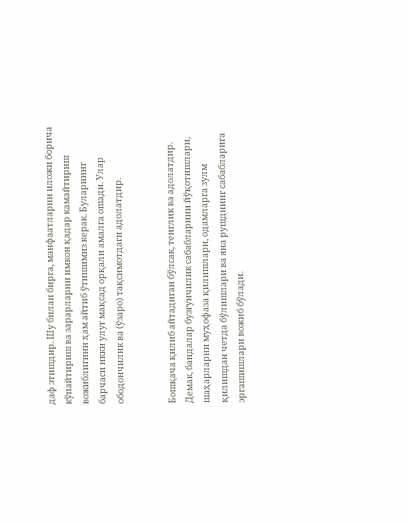даф этишдир. Шу билан бирга, манфаатларни иложи борича кўпайтириш ва зарарларни имкон қадар камайтириш вожиблигини ҳам айтиб ўтишимиз керак. Буларнинг барчаси икки улуғ мақсад орқали амалга ошади. Улар ободончилик ва (ўзаро) тақсимотдаги адолатдир.


Бошқача қилиб айтадиган бўлсак, тенглик ва адолатдир. Демак, бандалар бузғунчилик сабабларини йўқотишлари, шаҳарларни муҳофаза қилишлари, одамларга зулм қилишдан четда бўлишлари ва яна рушднинг сабабларига эргашишлари вожиб бўлади.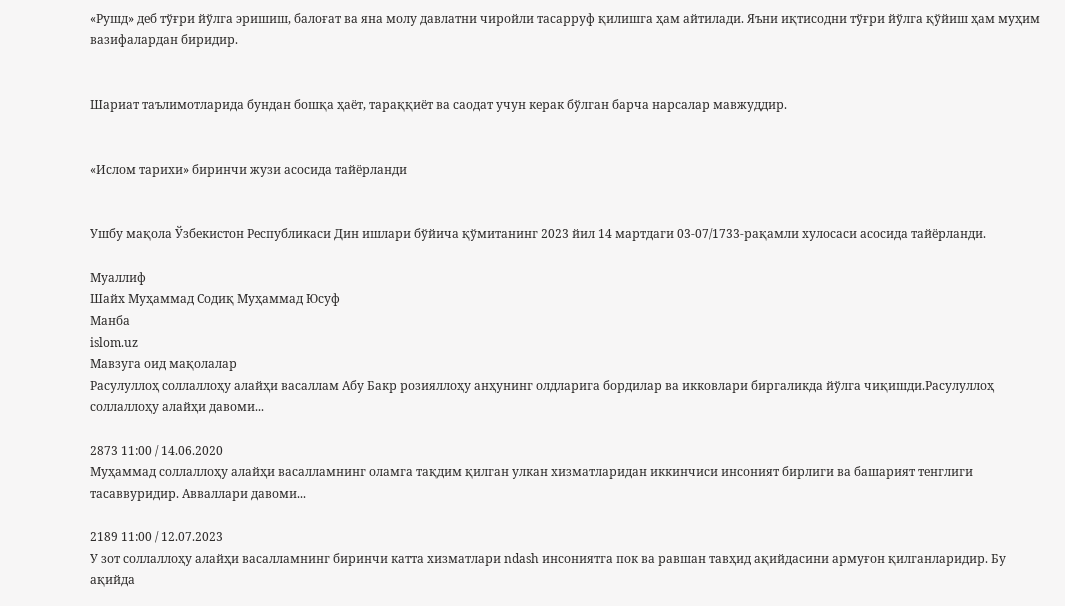«Рушд» деб тўғри йўлга эришиш, балоғат ва яна молу давлатни чиройли тасарруф қилишга ҳам айтилади. Яъни иқтисодни тўғри йўлга қўйиш ҳам муҳим вазифалардан биридир.


Шариат таълимотларида бундан бошқа ҳаёт, тараққиёт ва саодат учун керак бўлган барча нарсалар мавжуддир.


«Ислом тарихи» биринчи жузи асосида тайёрланди


Ушбу мақола Ўзбекистон Республикаси Дин ишлари бўйича қўмитанинг 2023 йил 14 мартдаги 03-07/1733-рақамли хулосаси асосида тайёрланди.

Муаллиф
Шайх Муҳаммад Содиқ Муҳаммад Юсуф
Манба
islom.uz
Мавзуга оид мақолалар
Расулуллоҳ соллаллоҳу алайҳи васаллам Абу Бакр розияллоҳу анҳунинг олдларига бордилар ва икковлари биргаликда йўлга чиқишди.Расулуллоҳ соллаллоҳу алайҳи давоми...

2873 11:00 / 14.06.2020
Муҳаммад соллаллоҳу алайҳи васалламнинг оламга тақдим қилган улкан хизматларидан иккинчиси инсоният бирлиги ва башарият тенглиги тасаввуридир. Авваллари давоми...

2189 11:00 / 12.07.2023
У зот соллаллоҳу алайҳи васалламнинг биринчи катта хизматлари ndash инсониятга пок ва равшан тавҳид ақийдасини армуғон қилганларидир. Бу ақийда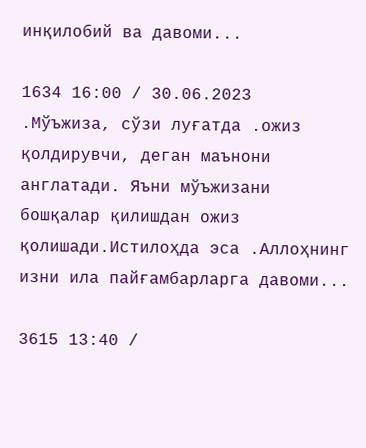инқилобий ва давоми...

1634 16:00 / 30.06.2023
.Мўъжиза, сўзи луғатда .ожиз қолдирувчи, деган маънони англатади. Яъни мўъжизани бошқалар қилишдан ожиз қолишади.Истилоҳда эса .Аллоҳнинг изни ила пайғамбарларга давоми...

3615 13:40 /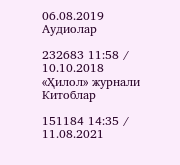06.08.2019
Аудиолар

232683 11:58 / 10.10.2018
«Ҳилол» журнали
Китоблар

151184 14:35 / 11.08.2021